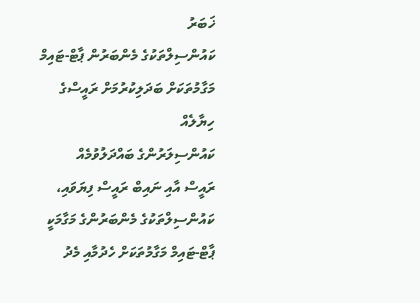ޚަބަރު
ކައުންސިލްތަކުގެ މެންބަރުން ޕާޓް-ޓައިމް މަގާމުތަކަށް ބަދަލިކުރުމަށް ރައީސްގެ ހިޔާލެއް
ކައުންސިލަރުންގެ ބައްދަލުވުމެއް
ރައީސް އާއި ނައިބް ރައީސް ފިޔަވައި، ކައުންސިލްތަކުގެ މެންބަރުންގެ މަގާމަކީ ޕާޓް-ޓައިމް މަގާމުތަކަށް ހެދުމާއި މެދު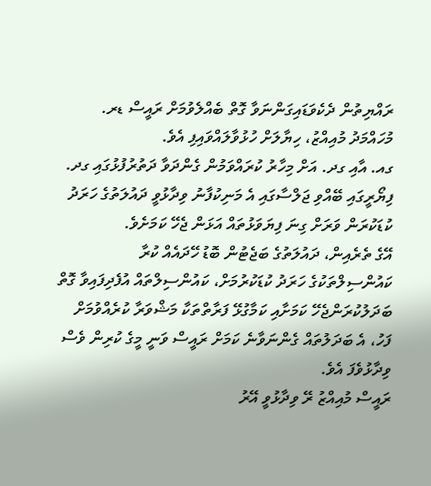ރައްޔިތުން ދެކެވަޑައިގަންނަވާ ގޮތް ބެއްލެވުމަށް ރައީސް ޑރ. މުހައްމަދު މުއިއްޒު، ހިޔާލަށް ހުޅުވާލައްވައިފި އެވެ.
ގއ. އާއި ގދ. އަށް މިހާރު ކުރައްވަމުން ގެންދަވާ ދަތުރުފުޅުގައި ގދ. ފިޔޯރީގައި ބޭއްވި ޖަލްސާގައި އެ މަނިކުފާނު ވިދާޅުވީ ދައުލަތުގެ ހަރަދު ކުޑަކުރަން ވަރަށް ގިނަ ފިޔަވަޅުތައް އަޅަން ޖެހޭ ކަމަށެވެ.
އޭގެ ތެރެއިން، ދައުލަތުގެ ބަޖެޓުން ބޮޑު ހޭދައެއް ކުރާ ކައުންސިލްތަކުގެ ހަރަދު ކުޑަކުރުމަށް، ކައުންސިލްތައް އުފެދިފައިވާ ގޮތް ބަދަލުކުރަންޖެހޭ ކަމަށާއި ކަމާގުޅޭ ފަރާތްތަކާ މަޝްވަރާ ކުރެއްވުމަށް ފަހު، އެ ބަދަލުތައް ގެންނަވާނެ ކަމަށް ރައީސް ވަނީ މީގެ ކުރިން ވެސް ވިދާޅުވެފަ އެވެ.
ރައީސް މުއިއްޒު ރޭ ވިދާޅުވީ އޭރު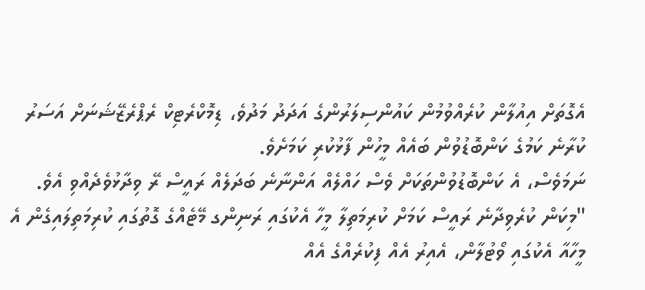އެގޮތަށް އިއުލާން ކުރެއްވުމުން ކައުންސިލަރުންގެ އަދަދު މަދުވެ، ޑިމޮކްރެޓިކް ރެޕްރެޒޭޝަނަށް އަސަރު ކުރާނެ ކަމުގެ ކަންބޮޑުވުން ބައެއް މީހުން ފާޅުކުރި ކަމަށެވެ.
ނަމަވެސް، އެ ކަންބޮޑުވުންތަކަށް ވެސް ހައްލެއް އަންނާނެ ބަދަލެއް ރައީސް ރޭ ވިދާޅުވެދެއްވި އެވެ.
"މިކަން ކުރެވިދާނެ ރައީސް ކަމަށް ކުރިމަތިލާ މީހާ އެކުގައި ރަނިންގ މޭޓެއްގެ ގޮތުގައި ކުރިމަތިލައިގެން އެ މީހާއާ އެކުގައި ވޯޓުލާން، އެއިރު އެއް ފިކުރެއްގެ އެއް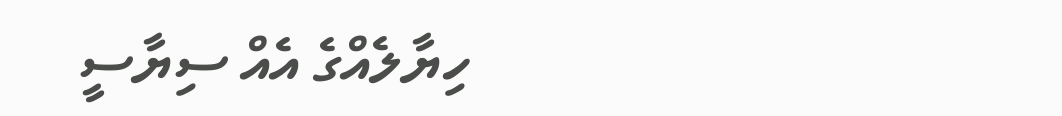ހިޔާލެއްގެ އެއް ސިޔާސީ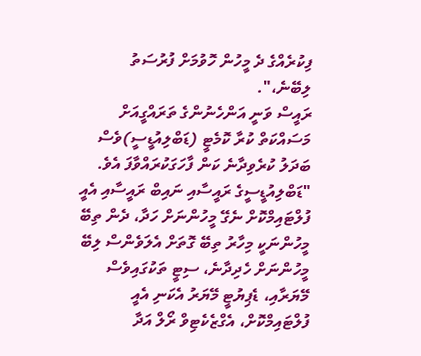ފިކުރެއްގެ ދެ މީހުން ހޮވުމަށް ފުރުސަތު ލިބޭނެ،".
ރައީސް ވަނީ އަންހެނުންގެ ތަރައްގީއަށް މަސައްކަތް ކުރާ ކޮމެޓީ (ޑަބްލިއުޑީސީ)ވެސް ބަދަލު ކުރެވިދާނެ ކަން ފާހަގަކުރައްވާފަ އެވެ.
"ޑަބްލިއުޑީސީގެ ރައީސާއި ނައިބް ރައީސާއި އެއީ ފުލްޓައިމްކޮށް ނެގޭ މީހުންނަށް ހަދާ، ދެން ތިބޭ މީހުންނަކީ މިހާރު ތިބޭ ގޮތަށް އެލަވެންސް ލިބޭ މީހުންނަށް ހެދިދާނެ، ސިޓީ ތަކުގައިވެސް މޭޔަރާއި، ޑެޕިޔުޓީ މޭޔަރު އެކަނި އެއީ ފުލްޓައިމްކޮށް، އެގްޒެކެޓިވް ރޯލް އަދާ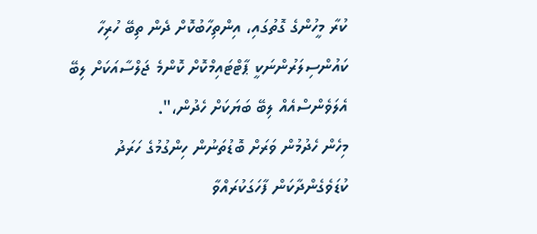ކުރާ މީހުންގެ ގޮތުގައި، އިންތިހާބުކޮށް ދެން ތިބޭ ހުރިހާ ކައުންސިލަރުންނަކީ ޕާޓްޓައިމްކޮށް ކޮންމެ ޖަލްސާއަކަށް ލިބޭ އެލަވެންސްއެއް ލިބޭ ބަޔަކަށް ހެދުން،".
މިހެން ހެދުމުން ވަރަށް ބޮޑުތަނުން ހިންގުމުގެ ހަރަދު ކުޑަވެގެންދާކަން ފާހަގަކުރައްވާ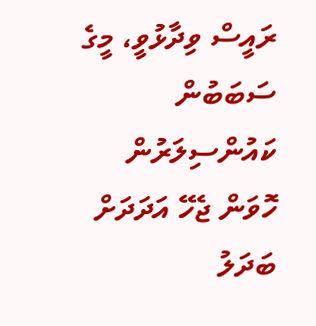ރައީސް ވިދާޅުވީ، މީގެ ސަބަބުން ކައުންސިލަރުން ހޮވަން ޖެހޭ އަދަދަށް ބަދަލު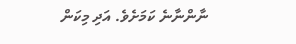ނާންނާނެ ކަމަށެވެ. އަދި މިކަން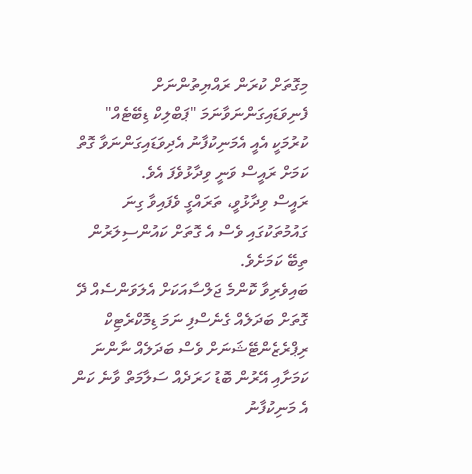މިގޮތަށް ކުރަން ރައްޔިތުންނަށް ފެނިވަޑައިގަންނަވާނަމަ "ޕަބްލިކް ޑިބޭޓެއް" ކުރުމަކީ އެއީ އެމަނިކުފާނު އެދިވަޑައިގަންނަވާ ގޮތް ކަމަށް ރައީސް ވަނީ ވިދާޅުވެފަ އެވެ.
ރައީސް ވިދާޅުވީ، ތަރައްގީ ވެފައިވާ ގިނަ ގައުމުތަކުގައި ވެސް އެ ގޮތަށް ކައުންސިލަރުން ތިބޭ ކަމަށެވެ.
ބައިވެރިވާ ކޮންމެ ޖަލްސާއަކަށް އެލަވަންސެއް ދޭ ގޮތަށް ބަދަލެއް ގެނެސްފި ނަމަ ޑިމޮކްރެޓިކް ރިޕްރެޒެންޓޭޝަނަށް ވެސް ބަދަލެއް ނާންނަ ކަމަށާއި އޭރުން ބޮޑު ހަރަދެއް ސަލާމަތް ވާނެ ކަން އެ މަނިކުފާނު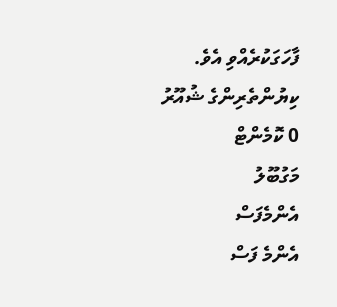ފާހަގަކުރެއްވި އެވެ.
ކިޔުންތެރިންގެ ޝުއޫރު
0 ކޮމެންޓް
މަގުބޫލު
އެންމެފަސް
އެންމެ ފަސް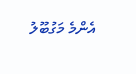އެންމެ މަގުބޫލު